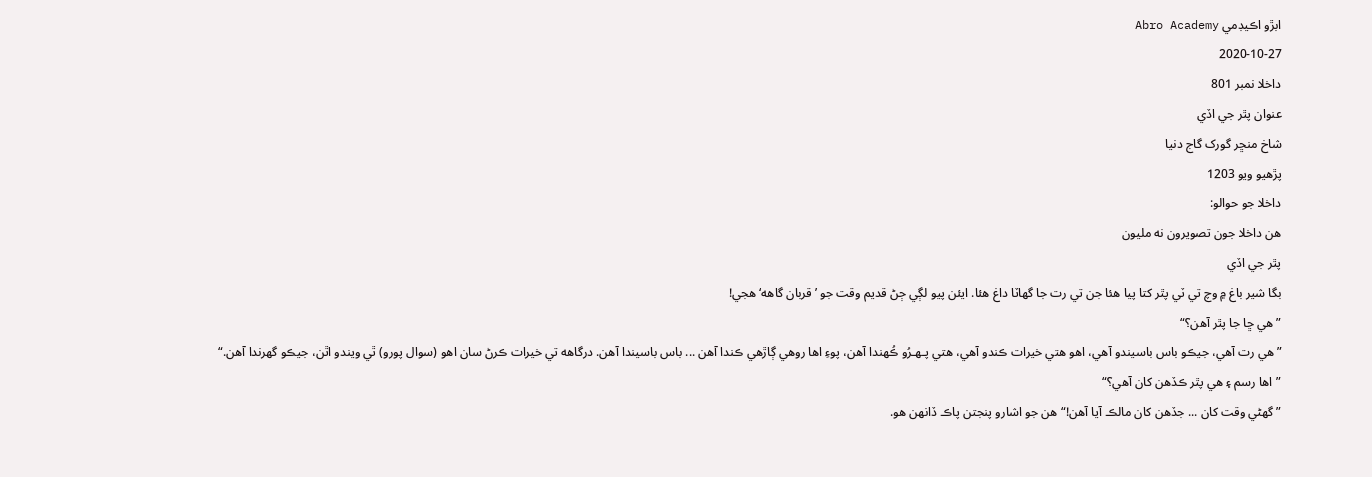ابڙو اڪيڊمي Abro Academy
2020-10-27
داخلا نمبر 801
عنوان پٿر جي اڏي
شاخ منڇر گورک گاج دنيا
پڙهيو ويو 1203
داخلا جو حوالو:
هن داخلا جون تصويرون نه مليون
پٿر جي اڏي
بگا شير باغ ۾ وچ تي ٽي پٿر کتا پيا هئا جن تي رت جا گهاٽا داغ هئا. ايئن پيو لڳي ڄڻ قديم وقت جو ’قربان گاھه‘ ھجي!
”هي ڇا جا پٿر آهن؟“
”هي رت آهي، جيڪو باس باسيندو آهي، اهو هتي خيرات ڪندو آھي، هتي پـهـرُو ڪُهندا آهن، پوءِ اها روهي ڳاڙهي ڪندا آهن ... باس باسيندا آهن. درگاھه تي خيرات ڪرڻ سان اھو (سوال پورو) ٿي ويندو اٿن، جيڪو گهرندا آھن.“
”اھا رسم ۽ هي پٿر ڪڏهن کان آهي؟“
”گهڻي وقت کان ... جڏهن کان مالڪ آيا آهن!“ ھن جو اشارو پنجتن پاڪ ڏانهن ھو.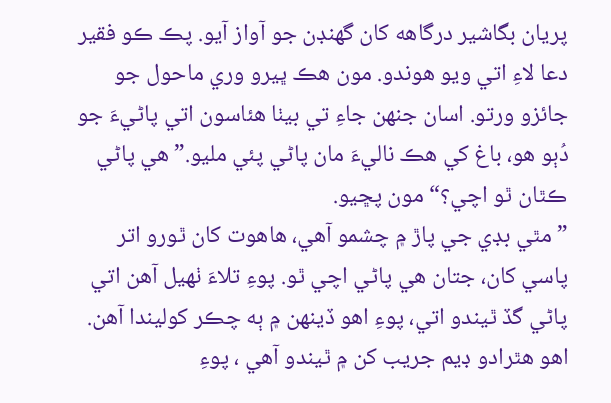پريان بگاشير درگاھه کان گهنڊن جو آواز آيو. پڪ ڪو فقير دعا لاءِ اتي ويو ھوندو. مون ھڪ ڀيرو وري ماحول جو جائزو ورتو. اسان جنهن جاءِ تي بيٺا ھئاسون اتي پاڻيءَ جو دُٻو ھو، باغ کي ھڪ ناليءَ مان پاڻي پئي مليو.”هي پاڻي ڪٿان ٿو اچي؟“ مون پڇيو.
”مٿي بڊي جي پاڙ ۾ چشمو آهي، هاهوت کان ٿورو اتر پاسي کان، جتان هي پاڻي اچي ٿو. پوءِ تلاءَ ٺهيل آهن اتي پاڻي گڏ ٿيندو اتي، پوءِ اھو ڏينهن ۾ ٻه چڪر کوليندا آھن. اهو هٿرادو ڊيم جريب کن ۾ ٿيندو آهي ، پوءِ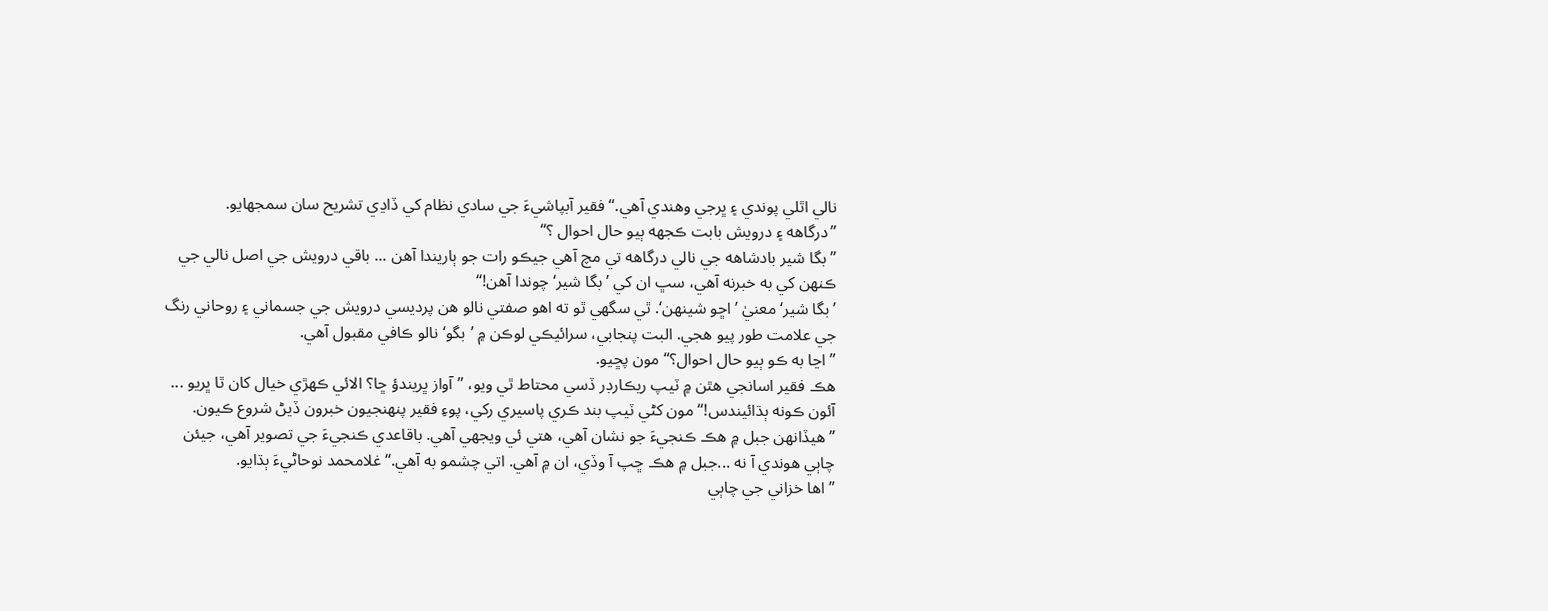نالي اٿلي پوندي ۽ ڀرجي وهندي آهي.“ فقير آبپاشيءَ جي سادي نظام کي ڏاڍي تشريح سان سمجهايو.
”درگاھه ۽ درويش بابت ڪجهه ٻيو حال احوال ؟“
”بگا شير بادشاهه جي نالي درگاهه تي مچ آهي جيڪو رات جو ٻاريندا آهن ... باقي درويش جي اصل نالي جي ڪنهن کي به خبرنه آهي، سڀ ان کي ’بگا شير‘ چوندا آهن!“
’بگا شير‘ معنيٰ ’اڇو شينهن‘. ٿي سگهي ٿو ته اهو صفتي نالو هن پرديسي درويش جي جسماني ۽ روحاني رنگ جي علامت طور پيو هجي. البت پنجابي، سرائيڪي لوڪن ۾ ’بگو‘ نالو ڪافي مقبول آهي.
”اڃا به ڪو ٻيو حال احوال؟“ مون پڇيو.
هڪ فقير اسانجي هٿن ۾ ٽيپ ريڪارڊر ڏسي محتاط ٿي ويو، ”آواز ڀريندؤ ڇا؟ الائي ڪهڙي خيال کان ٿا ڀريو ... آئون ڪونه ٻڌائيندس!“ مون کڻي ٽيپ بند ڪري پاسيري رکي، پوءِ فقير پنهنجيون خبرون ڏيڻ شروع ڪيون.
”هيڏانهن جبل ۾ ھڪ ڪنجيءَ جو نشان آهي، هتي ئي ويجهي آهي. باقاعدي ڪنجيءَ جي تصوير آهي، جيئن چاٻي هوندي آ نه ...جبل ۾ ھڪ ڇپ آ وڏي، ان ۾ آهي. اتي چشمو به آهي.“ غلامحمد نوحاڻيءَ ٻڌايو.
”اها خزاني جي چاٻي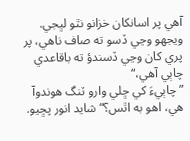آهي پر اسانکان خزانو نٿو لڀجي. ويجهو وڃي ڏسو ته صاف ناهي، پر پري کان وڃي ڏسندؤ ته باقاعدي چاٻي آهي،“
”چاٻيءَ کي ڇلي وارو ٽنگ هوندوآ هي، اهو به اٿس؟“ شايد انور پڇيو.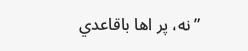”نه، پر اها باقاعدي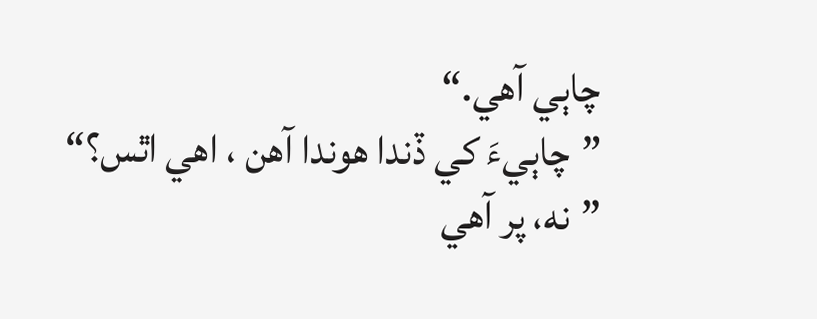چاٻي آهي.“
”چاٻيءَ کي ڏندا هوندا آهن ، اهي اٿس؟“
”نه، پر آهي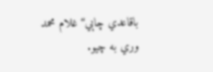باقاعدي چاٻي“ غلام محمد وري به چيو.